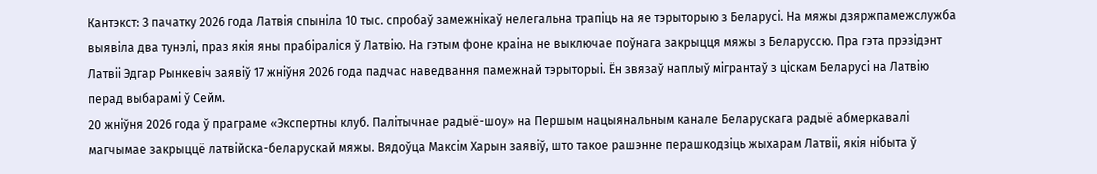Кантэкст: З пачатку 2026 года Латвія спыніла 10 тыс. спробаў замежнікаў нелегальна трапіць на яе тэрыторыю з Беларусі. На мяжы дзяржпамежслужба выявіла два тунэлі, праз якія яны прабіраліся ў Латвію. На гэтым фоне краіна не выключае поўнага закрыцця мяжы з Беларуссю. Пра гэта прэзідэнт Латвіі Эдгар Рынкевіч заявіў 17 жніўня 2026 года падчас наведвання памежнай тэрыторыі. Ён звязаў наплыў мігрантаў з ціскам Беларусі на Латвію перад выбарамі ў Сейм.
20 жніўня 2026 года ў праграме «Экспертны клуб. Палітычнае радыё-шоу» на Першым нацыянальным канале Беларускага радыё абмеркавалі магчымае закрыццё латвійска-беларускай мяжы. Вядоўца Максім Харын заявіў, што такое рашэнне перашкодзіць жыхарам Латвіі, якія нібыта ў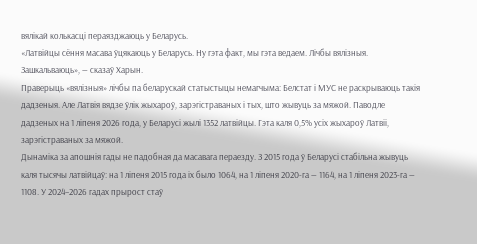вялікай колькасці пераязджаюць у Беларусь.
«Латвійцы сёння масава ўцякаюць у Беларусь. Ну гэта факт, мы гэта ведаем. Лічбы вялізныя. Зашкальваюць», — сказаў Харын.
Праверыць «вялізныя» лічбы па беларускай статыстыцы немагчыма: Белстат і МУС не раскрываюць такія дадзеныя. Але Латвія вядзе ўлік жыхароў, зарэгістраваных і тых, што жывуць за мяжой. Паводле дадзеных на 1 ліпеня 2026 года, у Беларусі жылі 1352 латвійцы. Гэта каля 0,5% усіх жыхароў Латвіі, зарэгістраваных за мяжой.
Дынаміка за апошнія гады не падобная да масавага пераезду. З 2015 года ў Беларусі стабільна жывуць каля тысячы латвійцаў: на 1 ліпеня 2015 года іх было 1064, на 1 ліпеня 2020-га — 1164, на 1 ліпеня 2023-га — 1108. У 2024–2026 гадах прырост стаў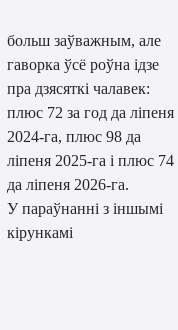больш заўважным, але гаворка ўсё роўна ідзе пра дзясяткі чалавек: плюс 72 за год да ліпеня 2024-га, плюс 98 да ліпеня 2025-га і плюс 74 да ліпеня 2026-га.
У параўнанні з іншымі кірункамі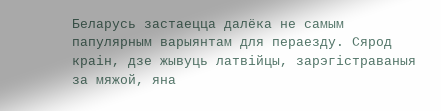Беларусь застаецца далёка не самым папулярным варыянтам для пераезду. Сярод краін, дзе жывуць латвійцы, зарэгістраваныя за мяжой, яна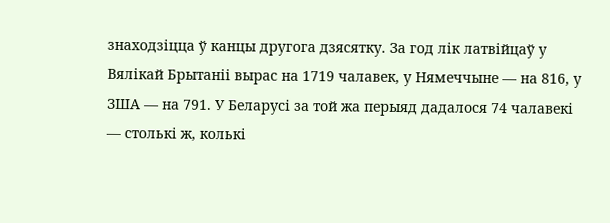знаходзіцца ў канцы другога дзясятку. За год лік латвійцаў у Вялікай Брытаніі вырас на 1719 чалавек, у Нямеччыне — на 816, у ЗША — на 791. У Беларусі за той жа перыяд дадалося 74 чалавекі — столькі ж, колькі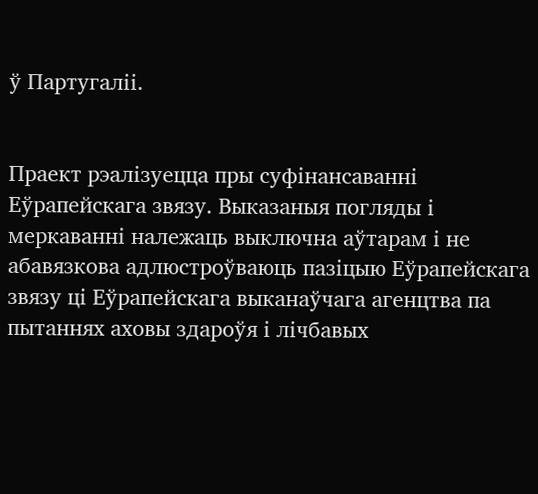ў Партугаліі.


Праект рэалізуецца пры суфінансаванні Еўрапейскага звязу. Выказаныя погляды і меркаванні належаць выключна аўтарам і не абавязкова адлюстроўваюць пазіцыю Еўрапейскага звязу ці Еўрапейскага выканаўчага агенцтва па пытаннях аховы здароўя і лічбавых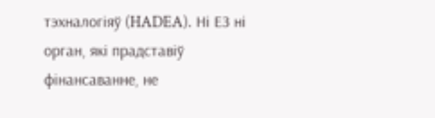тэхналогіяў (HADEA). Ні ЕЗ ні орган, які прадставіў фінансаванне, не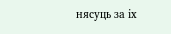нясуць за іх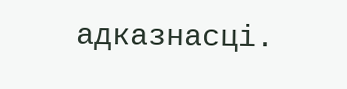адказнасці.